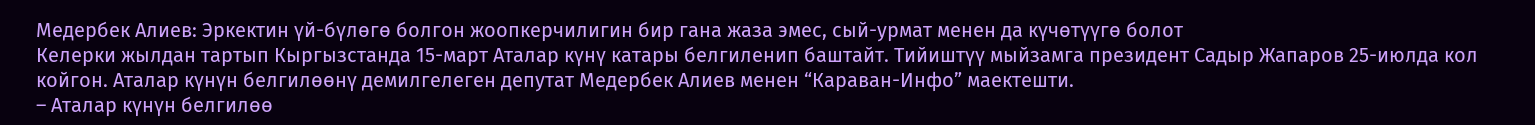Медербек Алиев: Эркектин үй-бүлөгө болгон жоопкерчилигин бир гана жаза эмес, сый-урмат менен да күчөтүүгө болот
Келерки жылдан тартып Кыргызстанда 15-март Аталар күнү катары белгиленип баштайт. Тийиштүү мыйзамга президент Садыр Жапаров 25-июлда кол койгон. Аталар күнүн белгилөөнү демилгелеген депутат Медербек Алиев менен “Караван-Инфо” маектешти.
– Аталар күнүн белгилөө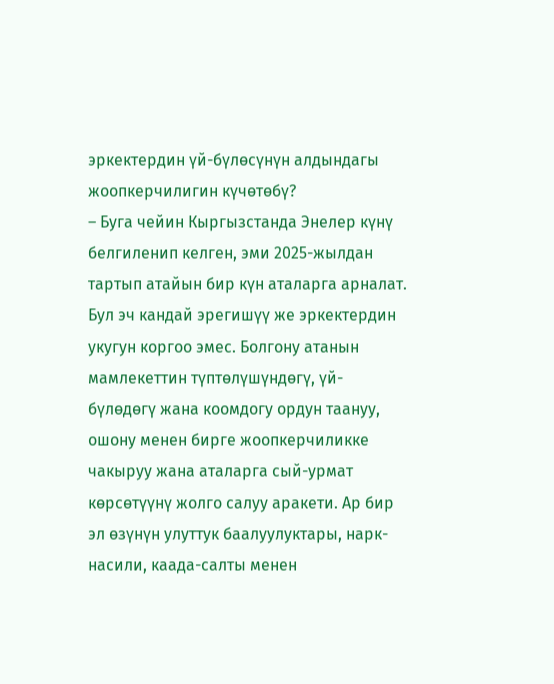эркектердин үй-бүлөсүнүн алдындагы жоопкерчилигин күчөтөбү?
– Буга чейин Кыргызстанда Энелер күнү белгиленип келген, эми 2025-жылдан тартып атайын бир күн аталарга арналат. Бул эч кандай эрегишүү же эркектердин укугун коргоо эмес. Болгону атанын мамлекеттин түптөлүшүндөгү, үй-бүлөдөгү жана коомдогу ордун таануу, ошону менен бирге жоопкерчиликке чакыруу жана аталарга сый-урмат көрсөтүүнү жолго салуу аракети. Ар бир эл өзүнүн улуттук баалуулуктары, нарк-насили, каада-салты менен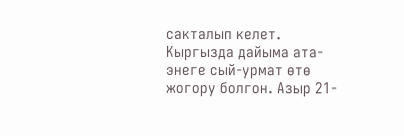сакталып келет. Кыргызда дайыма ата-энеге сый-урмат өтө жогору болгон. Азыр 21-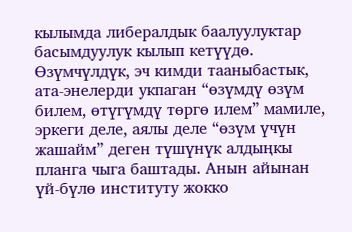кылымда либералдык баалуулуктар басымдуулук кылып кетүүдө. Өзүмчүлдүк, эч кимди тааныбастык, ата-энелерди укпаган “өзүмдү өзүм билем, өтүгүмдү төргө илем” мамиле, эркеги деле, аялы деле “өзүм үчүн жашайм” деген түшүнүк алдыңкы планга чыга баштады. Анын айынан үй-бүлө институту жокко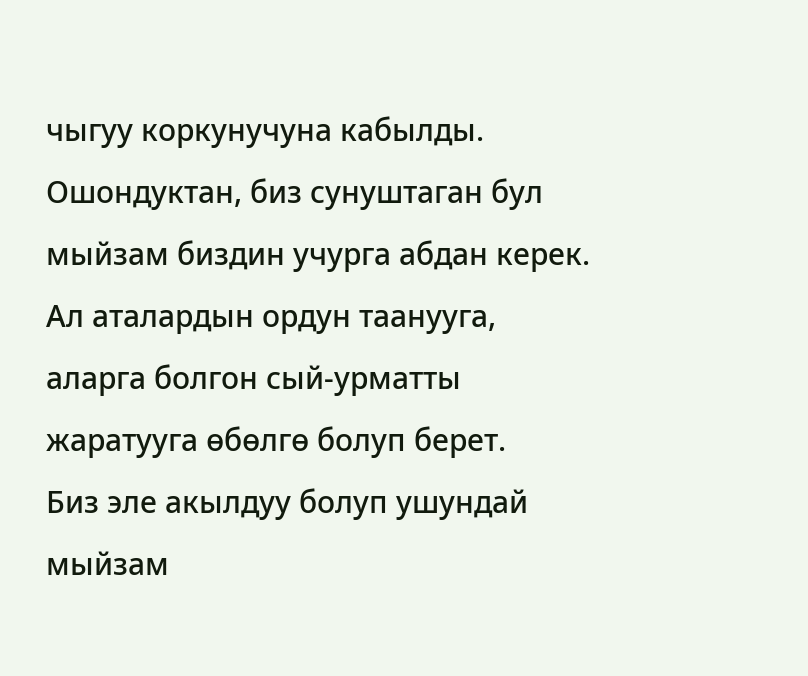чыгуу коркунучуна кабылды. Ошондуктан, биз сунуштаган бул мыйзам биздин учурга абдан керек. Ал аталардын ордун таанууга, аларга болгон сый-урматты жаратууга өбөлгө болуп берет.
Биз эле акылдуу болуп ушундай мыйзам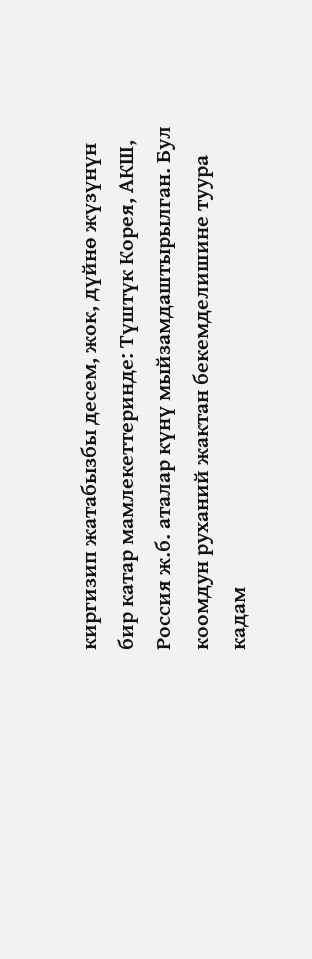киргизип жатабызбы десем, жок, дүйнө жүзүнүн бир катар мамлекеттеринде: Түштүк Корея, АКШ, Россия ж.б. аталар күнү мыйзамдаштырылган. Бул коомдун руханий жактан бекемделишине туура кадам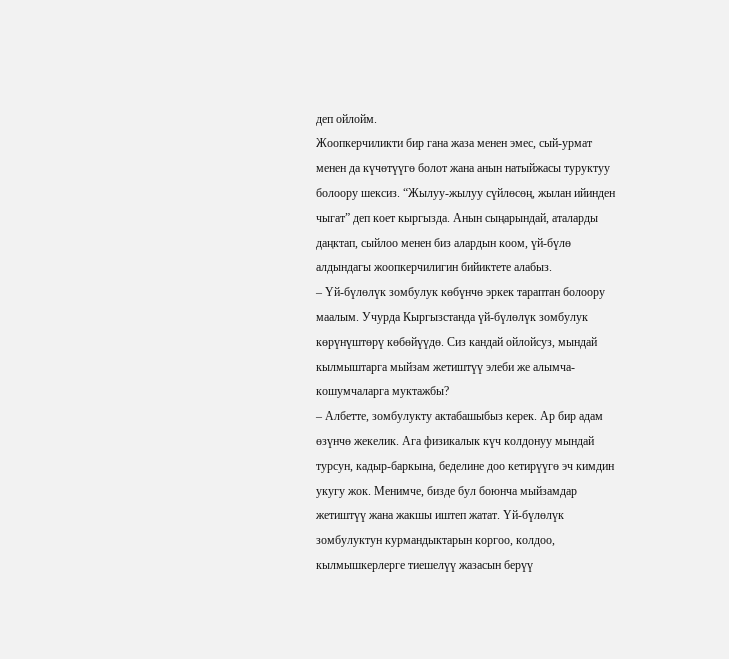деп ойлойм.
Жоопкерчиликти бир гана жаза менен эмес, сый-урмат менен да күчөтүүгө болот жана анын натыйжасы туруктуу болоору шексиз. “Жылуу-жылуу сүйлөсөң, жылан ийинден чыгат” деп коет кыргызда. Анын сыңарындай, аталарды даңктап, сыйлоо менен биз алардын коом, үй-бүлө алдындагы жоопкерчилигин бийиктете алабыз.
– Үй-бүлөлүк зомбулук көбүнчө эркек тараптан болоору маалым. Учурда Кыргызстанда үй-бүлөлүк зомбулук көрүнүштөрү көбөйүүдө. Сиз кандай ойлойсуз, мындай кылмыштарга мыйзам жетиштүү элеби же алымча-кошумчаларга муктажбы?
– Албетте, зомбулукту актабашыбыз керек. Ар бир адам өзүнчө жекелик. Ага физикалык күч колдонуу мындай турсун, кадыр-баркына, беделине доо кетирүүгө эч кимдин укугу жок. Менимче, бизде бул боюнча мыйзамдар жетиштүү жана жакшы иштеп жатат. Үй-бүлөлүк зомбулуктун курмандыктарын коргоо, колдоо, кылмышкерлерге тиешелүү жазасын берүү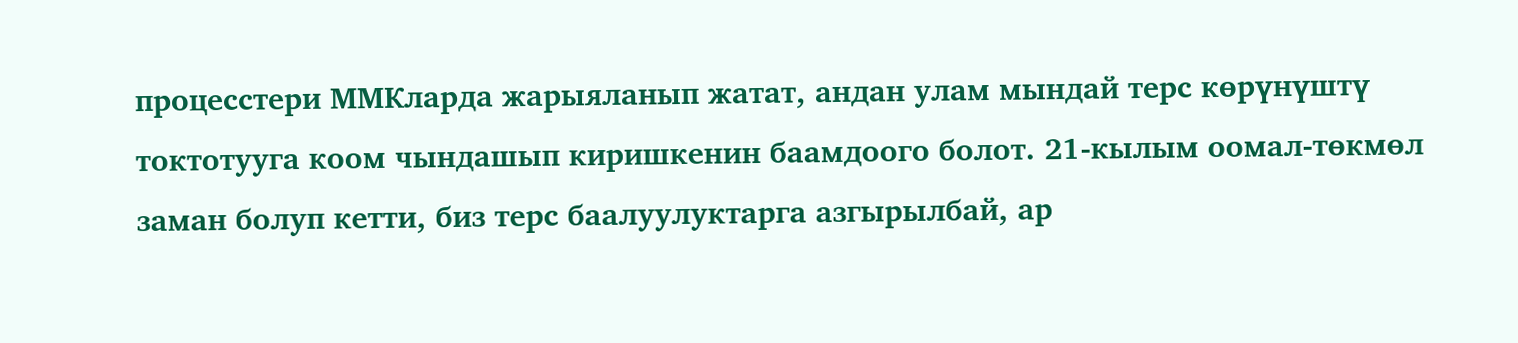процесстери ММКларда жарыяланып жатат, андан улам мындай терс көрүнүштү токтотууга коом чындашып киришкенин баамдоого болот. 21-кылым оомал-төкмөл заман болуп кетти, биз терс баалуулуктарга азгырылбай, ар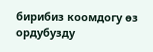бирибиз коомдогу өз ордубузду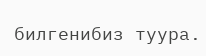билгенибиз туура.